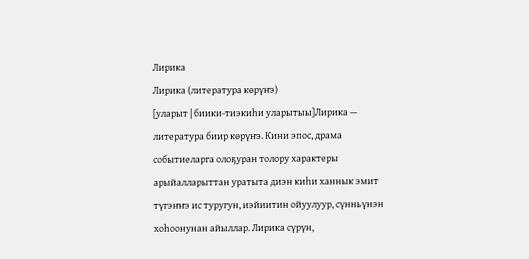Лирика
Лирика (литература көрүҥэ)
[уларыт | биики-тиэкиһи уларытыы]Лирика — литература биир көрүҥэ. Кини эпос, драма событиеларга олоҕуран толору характеры арыйалларыттан уратыта диэн киһи ханнык эмит түгэҥҥэ ис туругун, иэйиитин ойуулуур, сүнньүнэн хоһоонунан айыллар. Лирика сүрүн,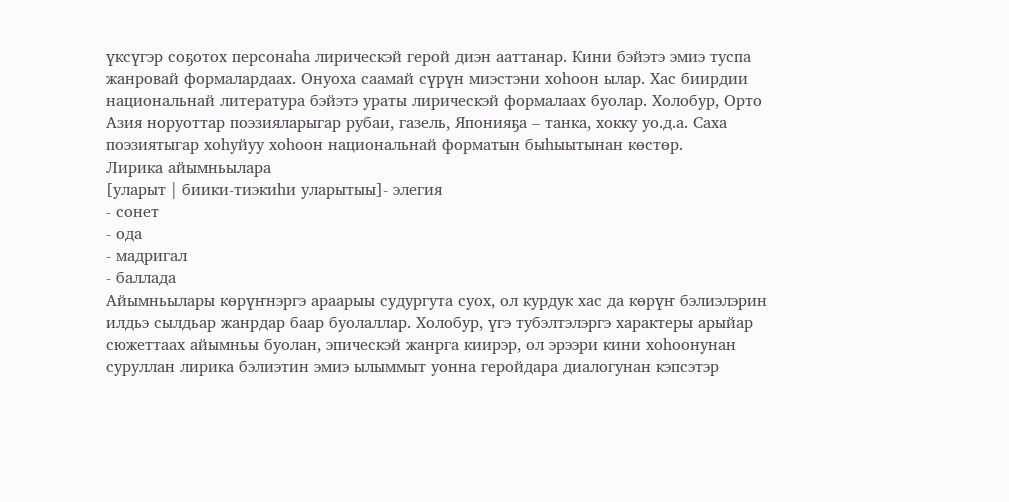үксүгэр соҕотох персонаһа лирическэй герой диэн ааттанар. Кини бэйэтэ эмиэ туспа жанровай формалардаах. Онуоха саамай сүрүн миэстэни хоһоон ылар. Хас биирдии национальнай литература бэйэтэ ураты лирическэй формалаах буолар. Холобур, Орто Азия норуоттар поэзияларыгар рубаи, газель, Японияҕа – танка, хокку уо.д.а. Саха поэзиятыгар хоһуйуу хоһоон национальнай форматын быһыытынан көстөр.
Лирика айымньылара
[уларыт | биики-тиэкиһи уларытыы]- элегия
- сонет
- ода
- мадригал
- баллада
Айымньылары көрүҥнэргэ араарыы судургута суох, ол курдук хас да көрүҥ бэлиэлэрин илдьэ сылдьар жанрдар баар буолаллар. Холобур, үгэ тубэлтэлэргэ характеры арыйар сюжеттаах айымньы буолан, эпическэй жанрга киирэр, ол эрээри кини хоһоонунан суруллан лирика бэлиэтин эмиэ ылыммыт уонна геройдара диалогунан кэпсэтэр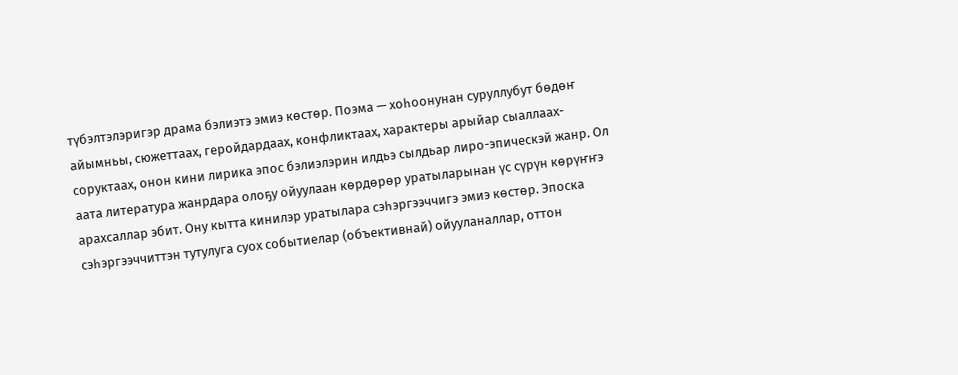түбэлтэлэригэр драма бэлиэтэ эмиэ көстөр. Поэма — хоһоонунан суруллубут бөдөҥ айымньы, сюжеттаах, геройдардаах, конфликтаах, характеры арыйар сыаллаах-соруктаах, онон кини лирика эпос бэлиэлэрин илдьэ сылдьар лиро-эпическэй жанр. Ол аата литература жанрдара олоҕу ойуулаан көрдөрөр уратыларынан үс сүрүн көрүҥҥэ арахсаллар эбит. Ону кытта кинилэр уратылара сэһэргээччигэ эмиэ көстөр. Эпоска сэһэргээччиттэн тутулуга суох событиелар (объективнай) ойууланаллар, оттон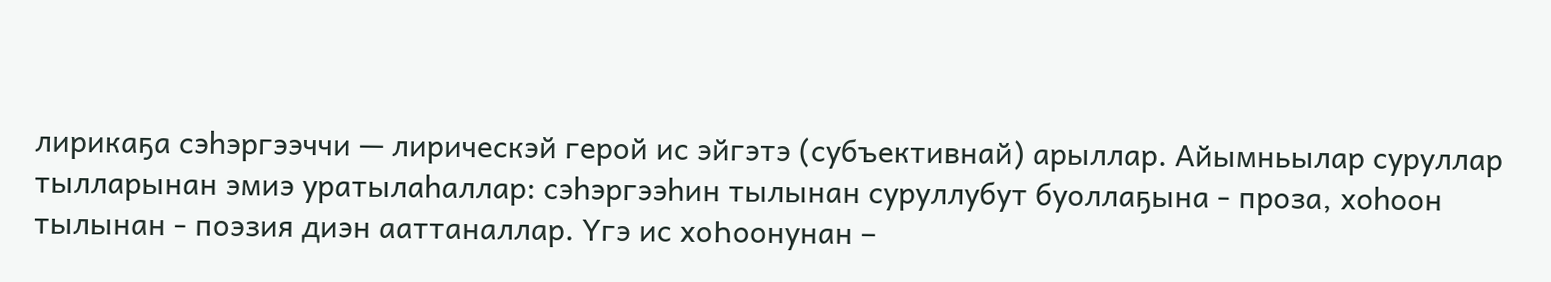лирикаҕа сэһэргээччи — лирическэй герой ис эйгэтэ (субъективнай) арыллар. Айымньылар суруллар тылларынан эмиэ уратылаһаллар: сэһэргээһин тылынан суруллубут буоллаҕына - проза, хоһоон тылынан - поэзия диэн ааттаналлар. Үгэ ис хоҺоонунан –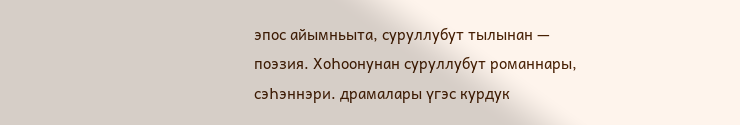эпос айымньыта, суруллубут тылынан — поэзия. ХоҺоонунан суруллубут романнары, сэҺэннэри. драмалары үгэс курдук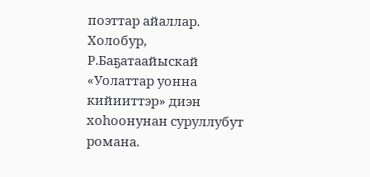поэттар айаллар. Холобур, Р.Баҕатаайыскай «Уолаттар уонна кийииттэр» диэн хоһоонунан суруллубут романа.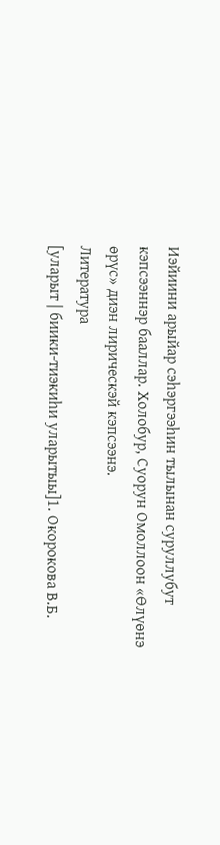Иэйиини арыйар сэһэргээһин тылынан суруллубут кэпсээннэр бааллар. Холобур, Суорун Омоллоон «Өлүөнэ өрүс» диэн лирическэй кэпсээнэ.
Литература
[уларыт | биики-тиэкиһи уларытыы]1. Окорокова В.Б.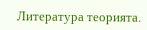Литература теорията.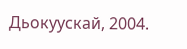Дьокуускай, 2004.